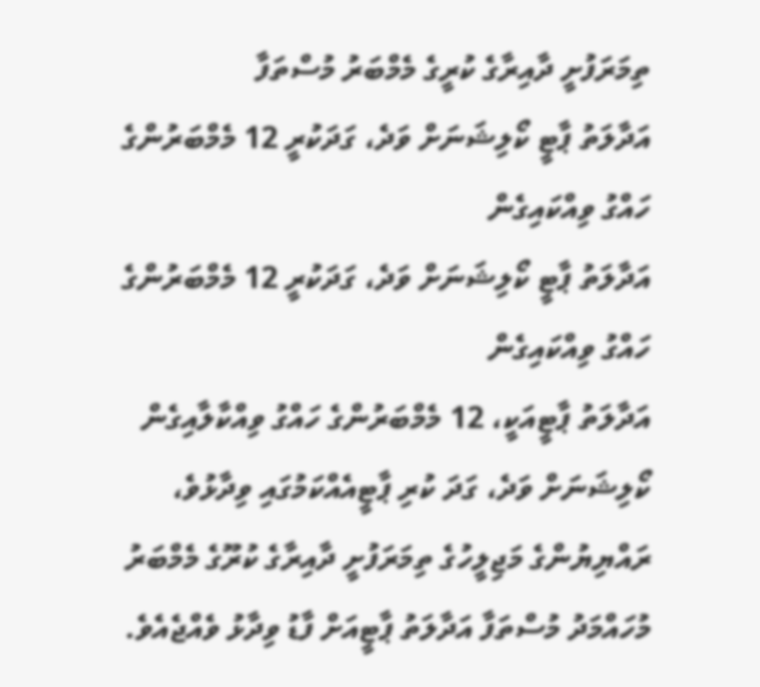ތިމަރަފުށީ ދާއިރާގެ ކުރީގެ މެމްބަރު މުސްތަފާ
އަދާލަތު ޕާޓީ ކޯލިޝަނަށް ވަދެ، ގަދަކުރީ 12 މެމްބަރުންގެ ހައްގު ވިއްކައިގެން
އަދާލަތު ޕާޓީ ކޯލިޝަނަށް ވަދެ، ގަދަކުރީ 12 މެމްބަރުންގެ ހައްގު ވިއްކައިގެން
އަދާލަތު ޕާޓީއަކީ، 12 މެމްބަރުންގެ ހައްގު ވިއްކާލާއިގެން ކޯލިޝަނަށް ވަދެ، ގަދަ ކުރި ޕާޓީއެއްކަމުގައި ވިދާޅުވެ، ރައްޔިޔުންގެ މަޖިލީހުގެ ތިމަރަފުށީ ދާއިރާގެ ކުރޫގެ މެމްބަރު މުހައްމަދު މުސްތަފާ އަދާލަތު ޕާޓީއަށް ފާޑު ވިދާޅު ވެއްޖެއެވެ.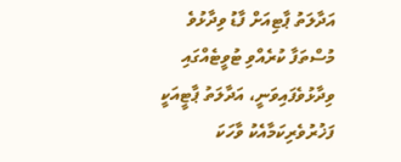އަދާލަތު ޕާޓިއަށް ފާޑު ވިދާޅުވެ މުސްތަފާ ކުރެއްވި ޓުވީޓެއްގައި ވިދާޅުވެފައިވަނީ، އަދާލަތު ޕާޓީއަކީ ފަޚުރުވެރިކަމާއެކު ވާހަކަ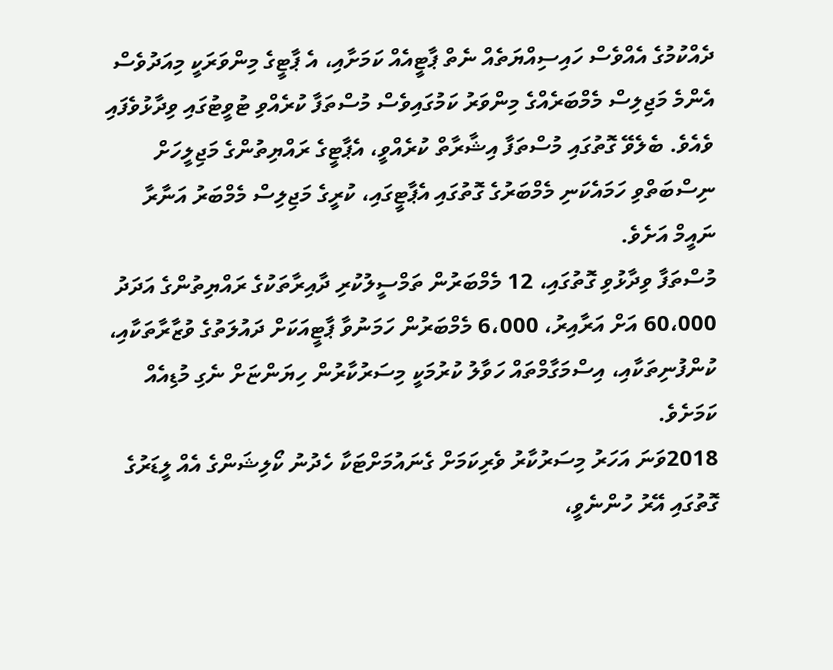ދެއްކުމުގެ އެއްވެސް ހައިސިއްޔަތެއް ނެތް ޕާޓީއެއް ކަމަށާއި، އެ ޕާޓީގެ މިންވަރަކީ މިއަދުވެސް އެންމެ މަޖިލިސް މެމްބަރެއްގެ މިންވަރު ކަމުގައިވެސް މުސްތަފާ ކުރެއްވި ޓުވީޓުގައި ވިދާޅުވެފައި ވެއެވެ. ބެލެވޭ ގޮތުގައި މުސްތަފާ އިޝާރާތް ކުރެއްވީ، އެޕާޓީގެ ރައްޔިތުންގެ މަޖިލީހަށް ނިސްބަތްވި ހަމައެކަނި މެމްބަރުގެ ގޮތުގައި އެޕާޓީގައި، ކުރީގެ މަޖިލިސް މެމްބަރު އަނާރާ ނައީމް އަށެވެ.
މުސްތަފާ ވިދާޅުވި ގޮތުގައި، 12 މެމްބަރުން ތަމްސީލުކުރި ދާއިރާތަކުގެ ރައްޔިތުންގެ އަދަދު 60،000 އަށް އަރާއިރު، 6،000 މެމްބަރުން ހަމަނުވާ ޕާޓީއަކަށް ދައުލަތުގެ ވުޒާރާތަކާއި، ކުންފުނިތަކާއި، އިސްމަގާމްތައް ހަވާލު ކުރުމަކީ މިސަރުކާރުން ހިޔަންޏަށް ނެގި މުޑިއެއް ކަމަށެވެ.
2018ވަނަ އަހަރު މިސަރުކާރު ވެރިކަމަށް ގެނައުމަށްޓަކާ ހެދުނު ކޯލިޝަންގެ އެއް ލީޑަރުގެ ގޮތުގައި އޭރު ހުންނެވީ،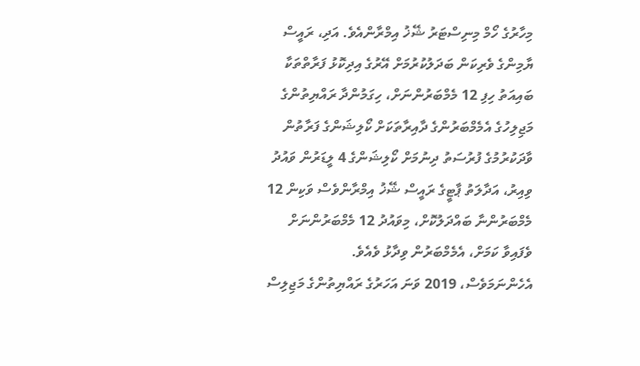މިހާރުގެ ހޯމް މިނިސްޓަރު ޝޭޚު އިމްރާންއެވެ. އަދި، ރައީސް ޔާމިންގެ ވެރިކަން ބަދަލުކުރުމަށް އޭރުގެ އިދިކޮޅު ފަރާތްތަކާ ބައިއަތު ހިފި 12 މެމްބަރުންނަށް، ހިގަމުންދާ ރައްޔިތުންގެ މަޖިލިހުގެ އެމެމްބަރުންގެ ދާއިރާތަކަށް ކޯލިޝަންގެ ފަރާތުން ވާދަކުރުމުގެ ފުރުސަތު ދިނުމަށް ކޯލިޝަންގެ 4 ލީޑަރުން ވައުދު ވިއިރު، އަދާލަތު ޕާޓީގެ ރައީސް ޝޭޚު އިމްރާންވެސް ވަކިން 12 މެމްބަރުންނާ ބައްދަލުކޮށް، މިވައުދު 12 މެމްބަރުންނަށް ވެފައިވާ ކަމަށް، އެމެމްބަރުން ވިދާޅު ވެއެވެ.
އެހެންނަމަވެސް، 2019 ވަނަ އަހަރުގެ ރައްޔިތުންގެ މަޖިލިސް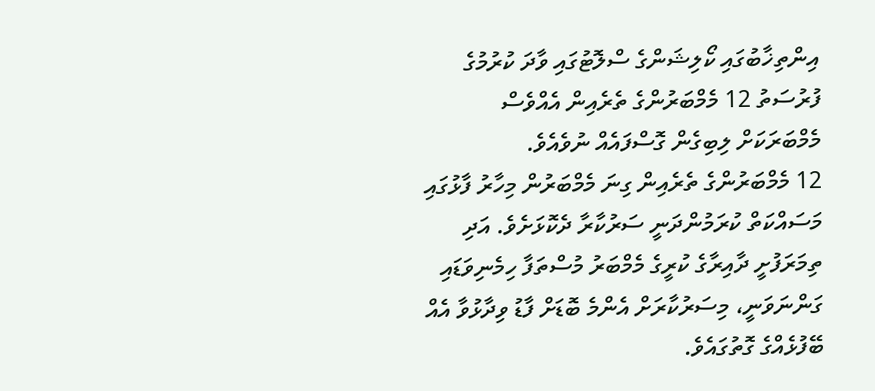އިންތިޚާބުގައި ކޯލިޝަންގެ ސްލޮޓުގައި ވާދަ ކުރުމުގެ ފުރުސަތު 12 މެމްބަރުންގެ ތެރެއިން އެއްވެސް މެމްބަރަކަށް ލިބިގެން ގޮސްފައެއް ނުވެއެވެ.
12 މެމްބަރުންގެ ތެރެއިން ގިނަ މެމްބަރުން މިހާރު ފާޅުގައި މަސައްކަތް ކުރަމުންދަނީ ސަރުކާރާ ދެކޮޅަށެވެ. އަދި ތިމަރަފުށީ ދާއިރާގެ ކުރީގެ މެމްބަރު މުސްތަފާ ހިމެނިވަޑައި ގަންނަވަނީ، މިސަރުކާރަށް އެންމެ ބޮޑަށް ފާޑު ވިދާޅުވާ އެއް ބޭފުޅެއްގެ ގޮތުގައެވެ.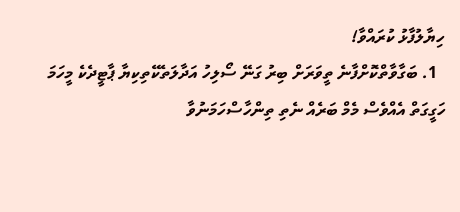ހިޔާލުފާޅު ކުރައްވާ!
  1. ބަގާވާތްކޮށްފާނެ ތީވަރަށް ބިރު ގަނޭ ސޯލިހު އަދާލަތެކޭތިކިޔާ ޕާޓީދެކެ މީހަމަ ހަގީގަތް އެއްވެސް މެމް ބަރެއް ނެތި ތިންހާސްހަމަނުވާ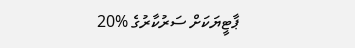ޕާޓީޔަކަށް ސަރުކާރުގެ %20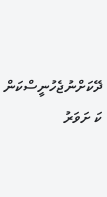ދޭކަށްނުޖެހުނީސްކަން ކަ ށަވަރު